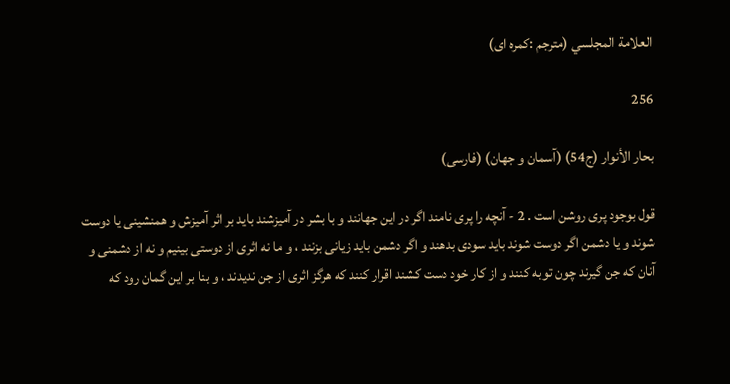العلامة المجلسي (مترجم :كمره اى)

256

بحار الأنوار (ج54) (آسمان و جهان) (فارسى)

قول بوجود پرى روشن است . 2 - آنچه را پرى نامند اگر در اين جهانند و با بشر در آميزشند بايد بر اثر آميزش و همنشينى يا دوست شوند و يا دشمن اگر دوست شوند بايد سودى بدهند و اگر دشمن بايد زيانى بزنند ، و ما نه اثرى از دوستى بينيم و نه از دشمنى و آنان كه جن گيرند چون توبه كنند و از كار خود دست كشند اقرار كنند كه هرگز اثرى از جن نديدند ، و بنا بر اين گمان رود كه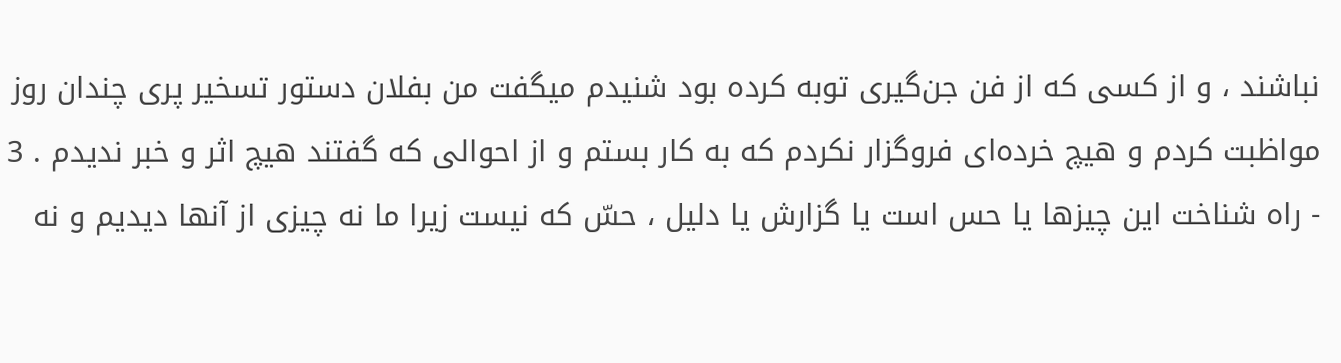نباشند ، و از كسى كه از فن جن‌گيرى توبه كرده بود شنيدم ميگفت من بفلان دستور تسخير پرى چندان روز مواظبت كردم و هيچ خرده‌اى فروگزار نكردم كه به كار بستم و از احوالى كه گفتند هيچ اثر و خبر نديدم . 3 - راه شناخت اين چيزها يا حس است يا گزارش يا دليل ، حسّ كه نيست زيرا ما نه چيزى از آنها ديديم و نه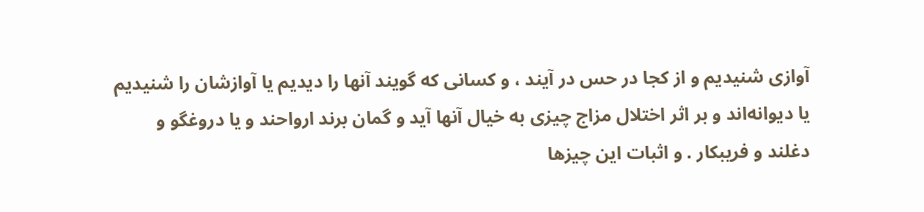آوازى شنيديم و از كجا در حس در آيند ، و كسانى كه گويند آنها را ديديم يا آوازشان را شنيديم يا ديوانه‌اند و بر اثر اختلال مزاج چيزى به خيال آنها آيد و گمان برند ارواحند و يا دروغگو و دغلند و فريبكار . و اثبات اين چيزها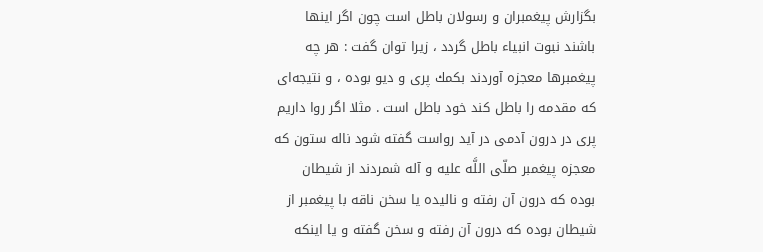بگزارش پيغمبران و رسولان باطل است چون اگر اينها باشند نبوت انبياء باطل گردد ، زيرا توان گفت : هر چه پيغمبرها معجزه آوردند بكمك پرى و ديو بوده ، و نتيجه‌اى كه مقدمه را باطل كند خود باطل است . مثلا اگر روا داريم پرى در درون آدمى در آيد رواست گفته شود ناله ستون كه معجزه پيغمبر صلّى اللَّه عليه و آله شمردند از شيطان بوده كه درون آن رفته و ناليده يا سخن ناقه با پيغمبر از شيطان بوده كه درون آن رفته و سخن گفته و يا اينكه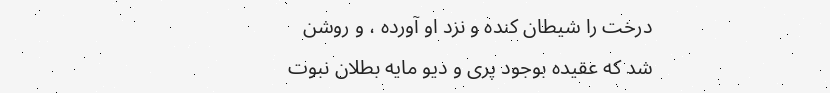درخت را شيطان كنده و نزد او آورده ، و روشن شد كه عقيده بوجود پرى و ديو مايه بطلان نبوت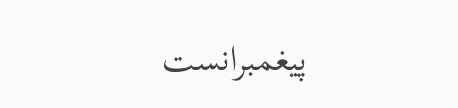پيغمبرانست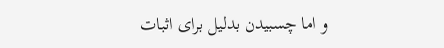و اما چسبيدن بدليل براى اثبات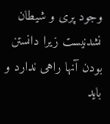وجود پرى و شيطان نشدنيست زيرا دانستن بودن آنها راهى ندارد و بايد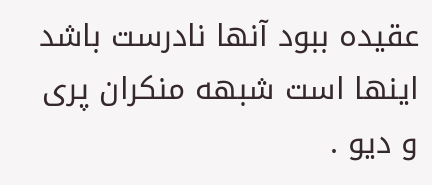عقيده ببود آنها نادرست باشد اينها است شبهه منكران پرى و ديو .